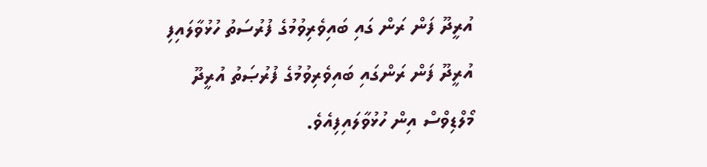އުރީދޫ ފަން ރަން ގައި ބައިވެރިވުމުގެ ފުރުސަތު ހުޅުވާލައިފި
އުރީދޫ ފަން ރަންގައި ބައިވެރިވުމުގެ ފުރުޞަތު އުރީދޫ މޯލްޑިވްސް އިން ހުޅުވާލައިފިއެވެ.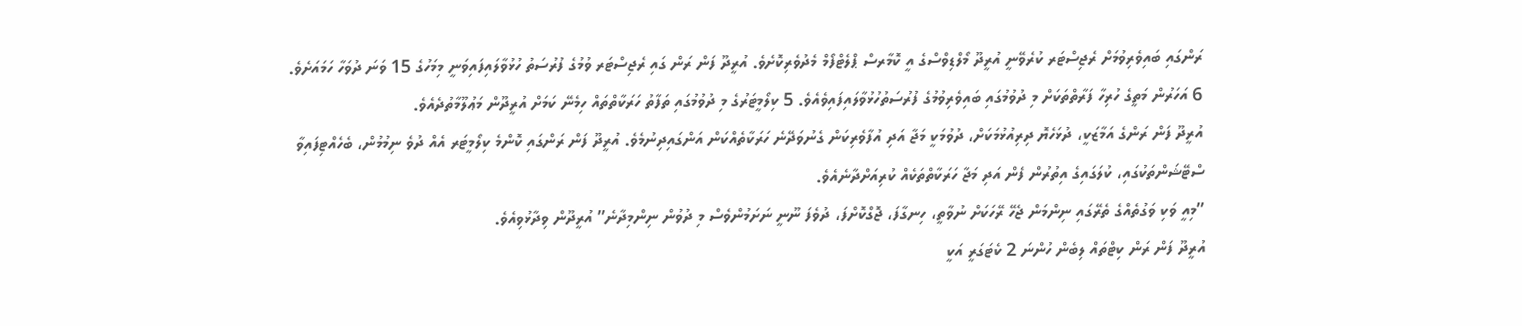ރަންގައި ބައިވެރިވުމަށް ރެޖިސްޓަރ ކުރެވޭނީ އުރީދޫ މޯލްޑިވްސްގެ އީ ކޮމާރސް ޕްލެޓްފޯމް މެދުވެރިކޮށެވެ. އުރީދޫ ފަން ރަން ގައި ރެޖިސްޓަރ ވުމުގެ ފުރުސަތު ހުޅުވާލައިފައިވަނީ މިމަހުގެ 15 ވަނަ ދުވަހާ ހަމައަށެވެ.
6 އަހަރުން މަތީގެ ހުރިހާ ފަރާތްތަކަށް މި ދުވުމުގައި ބައިވެރިވުމުގެ ފުރުސަތުހުޅުވާލައިފައިވެއެވެ. 5 ކިލޯމީޓަރުގެ މި ދުވުމުގައި ތަފާތު ހަރަކާތްތައް ހިމެނޭ ކަމަށް އުރީދޫން މަޢުލޫމާތުދެއެވެ.
އުރީދޫ ފަން ރަންގެ އަމާޒަކީ، ދުޅަހެޔޮ ދިރިއުޅުމަކަށް، ދުވުމަކީ މަޖާ އަދި އުފާވެރިކަން ގެނުވަދޭނެ ހަރަކާތެއްކަން އަންގައިދިނުމެވެ. އުރީދޫ ފަން ރަންގައި ކޮންމެ ކިލޯމީޓަރ އެއް ދުވެ ނިމުމުން، ބެހެއްޓިފައިވާ ސްޓޭޝަންތަކުގައި، ކުލަގައިގެ އިތުރުން ފެން އަދި މަޖާ ހަރަކާތްތަކެއް ކުރިއަށްދާނެއެވެ.
”މިއީ ވަކި ވަގުތެއްގެ ތެރޭގައި ނިންމަން ޖެހޭ ރޭހަކަށް ނުވާތީ، ހިނގާފަ، ޖޮގްކޮށްފަ، ދުވެފަ ނޫނީ ނަށަމުންވެސް މި ދުވުން ނިންމިދާނެ” އުރީދޫން ވިދާޅުވިއެވެ.
އުރީދޫ ފަން ރަން ކިޓްތައް ލިބެން ހުންނަ 2 ކެޓަގަރީ އަކީ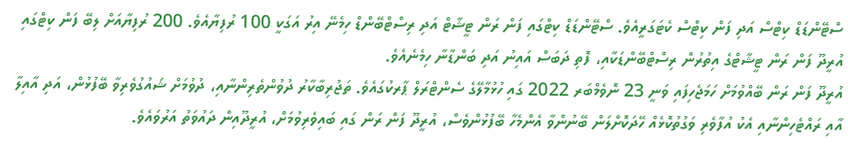ސްޓޭންޑަޑް ކިޓްސް އަދި ފަން ކިޓްސް ކެޓަގަރީއެވެ. ސްޓޭންޑަޑް ކިޓްގައި ފަން ރަން ޓީޝާޓް އަދި ރިސްޓްބޭންޑް ހިމެނޭ އިރު އަގަކީ 100 ރުފިޔާއެވެ. 200 ރުފިޔާއަށް ލިބޭ ފަން ކިޓްގައި އުރީދޫ ފަން ރަން ޓީޝާޓްގެ އިތުރުން ރިސްޓްބޭންޑަކާއި، ފޮތި ދަބަސް އައިނު އަދި ބަންޑާނާ ހިމެނެއެވެ.
އުރީދޫ ފަން ރަން ބޭއްވުމަށް ހަމަޖެހިފައި ވަނީ 23 ނޮވެމްބަރ 2022 ގައި ހުޅުމާލޭގެ ސެންޓްރަލް ޕާރކުގައެވެ. ތަޖުރިބާކާރު ދުވުންތެރިންނާއި، ދުވުމަށް ޝައުގުވެރިވާ ބޭފުޅުން، އަދި އާއިލާ އާއި ރައްޓެހިންނާއި އެކު އުފާވެރި ވަގުތުކޮޅެއް ހޭދަކޮށްލަން ބޭނުންވާ އެންމެހާ ބޭފުޅުންވެސް، އުރީދޫ ފަން ރަން ގައި ބައިވެރިވުމަށް، އުރީދޫއިން ދައުވަތު އަރުވައެވެ.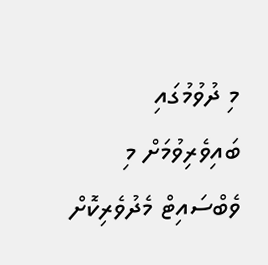މި ދުވުމުގައި ބައިވެރިވުމަށް މި ވެބްސައިޓް މެދުވެރިކޮށް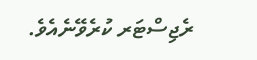ރެޖިސްޓަރ ކުރެވޭނެއެވެ.